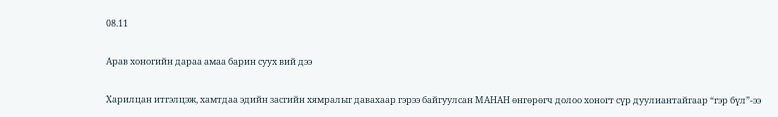08.11

Арав хоногийн дараа амаа барин суух вий дээ

Харилцан итгэлцэж, хамтдаа эдийн засгийн хямралыг давахаар гэрээ байгуулсан МАНАН өнгөрөгч долоо хоногт сүр дуулиантайгаар “гэр бүл”-ээ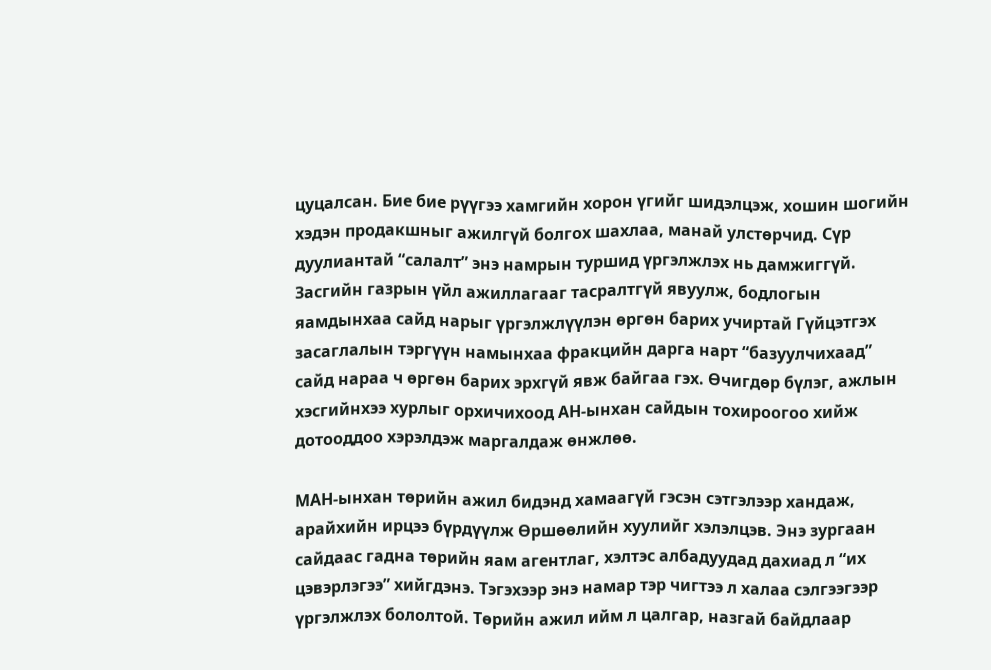цуцалсан. Бие бие рүүгээ хамгийн хорон үгийг шидэлцэж, хошин шогийн хэдэн продакшныг ажилгүй болгох шахлаа, манай улстөрчид. Сүр дуулиантай “салалт” энэ намрын туршид үргэлжлэх нь дамжиггүй. Засгийн газрын үйл ажиллагааг тасралтгүй явуулж, бодлогын яамдынхаа сайд нарыг үргэлжлүүлэн өргөн барих учиртай Гүйцэтгэх засаглалын тэргүүн намынхаа фракцийн дарга нарт “базуулчихаад” сайд нараа ч өргөн барих эрхгүй явж байгаа гэх. Өчигдөр бүлэг, ажлын хэсгийнхээ хурлыг орхичихоод АН-ынхан сайдын тохироогоо хийж дотооддоо хэрэлдэж маргалдаж өнжлөө.

МАН-ынхан төрийн ажил бидэнд хамаагүй гэсэн сэтгэлээр хандаж, арайхийн ирцээ бүрдүүлж Өршөөлийн хуулийг хэлэлцэв. Энэ зургаан сайдаас гадна төрийн яам агентлаг, хэлтэс албадуудад дахиад л “их цэвэрлэгээ” хийгдэнэ. Тэгэхээр энэ намар тэр чигтээ л халаа сэлгээгээр үргэлжлэх бололтой. Төрийн ажил ийм л цалгар, назгай байдлаар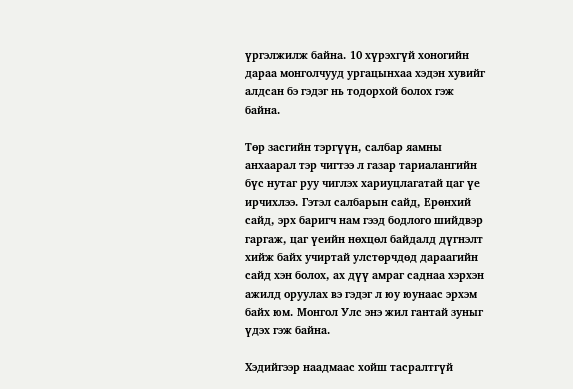үргэлжилж байна. 10 хүрэхгүй хоногийн дараа монголчууд ургацынхаа хэдэн хувийг алдсан бэ гэдэг нь тодорхой болох гэж байна.

Төр засгийн тэргүүн, салбар яамны анхаарал тэр чигтээ л газар тариалангийн бүс нутаг руу чиглэх хариуцлагатай цаг үе ирчихлээ. Гэтэл салбарын сайд, Ерөнхий сайд, эрх баригч нам гээд бодлого шийдвэр гаргаж, цаг үеийн нөхцөл байдалд дүгнэлт хийж байх учиртай улстөрчдөд дараагийн сайд хэн болох, ах дүү амраг саднаа хэрхэн ажилд оруулах вэ гэдэг л юу юунаас эрхэм байх юм. Монгол Улс энэ жил гантай зуныг үдэх гэж байна.

Хэдийгээр наадмаас хойш тасралтгүй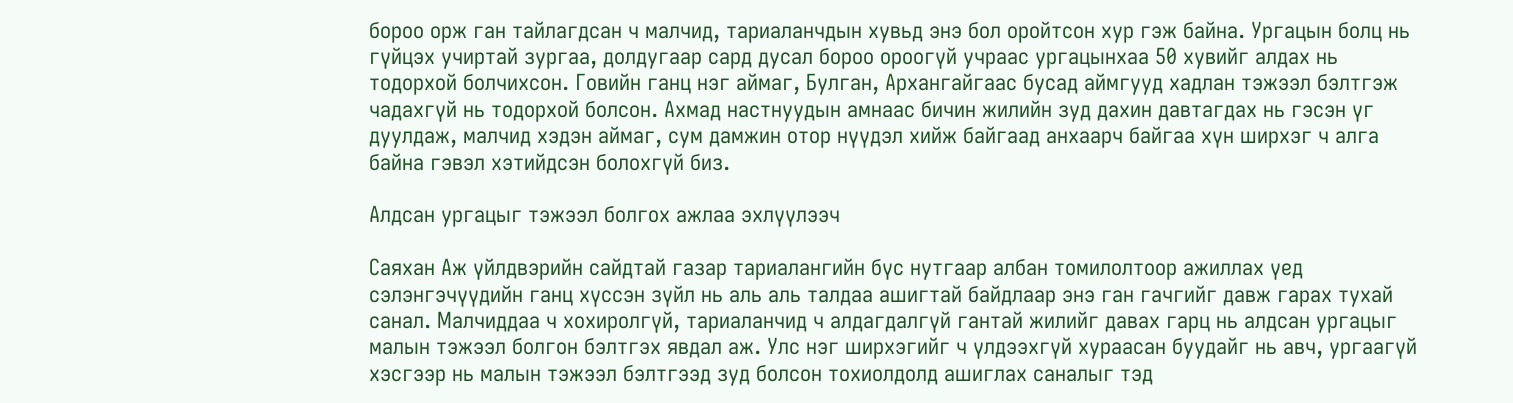бороо орж ган тайлагдсан ч малчид, тариаланчдын хувьд энэ бол оройтсон хур гэж байна. Ургацын болц нь гүйцэх учиртай зургаа, долдугаар сард дусал бороо ороогүй учраас ургацынхаа 50 хувийг алдах нь тодорхой болчихсон. Говийн ганц нэг аймаг, Булган, Архангайгаас бусад аймгууд хадлан тэжээл бэлтгэж чадахгүй нь тодорхой болсон. Ахмад настнуудын амнаас бичин жилийн зуд дахин давтагдах нь гэсэн үг дуулдаж, малчид хэдэн аймаг, сум дамжин отор нүүдэл хийж байгаад анхаарч байгаа хүн ширхэг ч алга байна гэвэл хэтийдсэн болохгүй биз.

Алдсан ургацыг тэжээл болгох ажлаа эхлүүлээч

Саяхан Аж үйлдвэрийн сайдтай газар тариалангийн бүс нутгаар албан томилолтоор ажиллах үед сэлэнгэчүүдийн ганц хүссэн зүйл нь аль аль талдаа ашигтай байдлаар энэ ган гачгийг давж гарах тухай санал. Малчиддаа ч хохиролгүй, тариаланчид ч алдагдалгүй гантай жилийг давах гарц нь алдсан ургацыг малын тэжээл болгон бэлтгэх явдал аж. Улс нэг ширхэгийг ч үлдээхгүй хураасан буудайг нь авч, ургаагүй хэсгээр нь малын тэжээл бэлтгээд зуд болсон тохиолдолд ашиглах саналыг тэд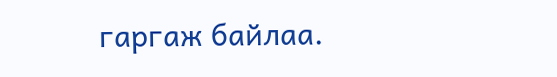гаргаж байлаа.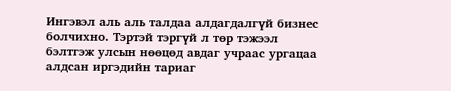Ингэвэл аль аль талдаа алдагдалгүй бизнес болчихно. Тэртэй тэргүй л төр тэжээл бэлтгэж улсын нөөцөд авдаг учраас ургацаа алдсан иргэдийн тариаг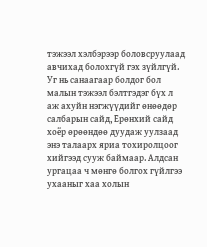тэжээл хэлбэрээр боловсруулаад авчихад болохгүй гэх зүйлгүй. Уг нь санаагаар болдог бол малын тэжээл бэлтгэдэг бүх л аж ахуйн нэгжүүдийг өнөөдөр салбарын сайд, Ерөнхий сайд хоёр өрөөндөө дуудаж уулзаад энэ талаарх яриа тохиролцоог хийгээд сууж баймаар. Алдсан ургацаа ч мөнгө болгох гүйлгээ ухааныг хаа холын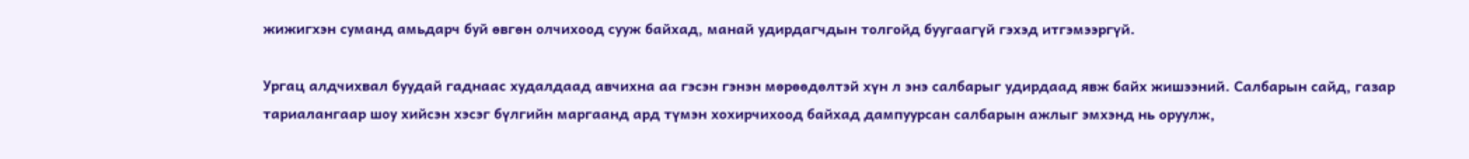жижигхэн суманд амьдарч буй өвгөн олчихоод сууж байхад, манай удирдагчдын толгойд буугаагүй гэхэд итгэмээргүй.

Ургац алдчихвал буудай гаднаас худалдаад авчихна аа гэсэн гэнэн мөрөөдөлтэй хүн л энэ салбарыг удирдаад явж байх жишээний. Салбарын сайд, газар тариалангаар шоу хийсэн хэсэг бүлгийн маргаанд ард түмэн хохирчихоод байхад дампуурсан салбарын ажлыг эмхэнд нь оруулж,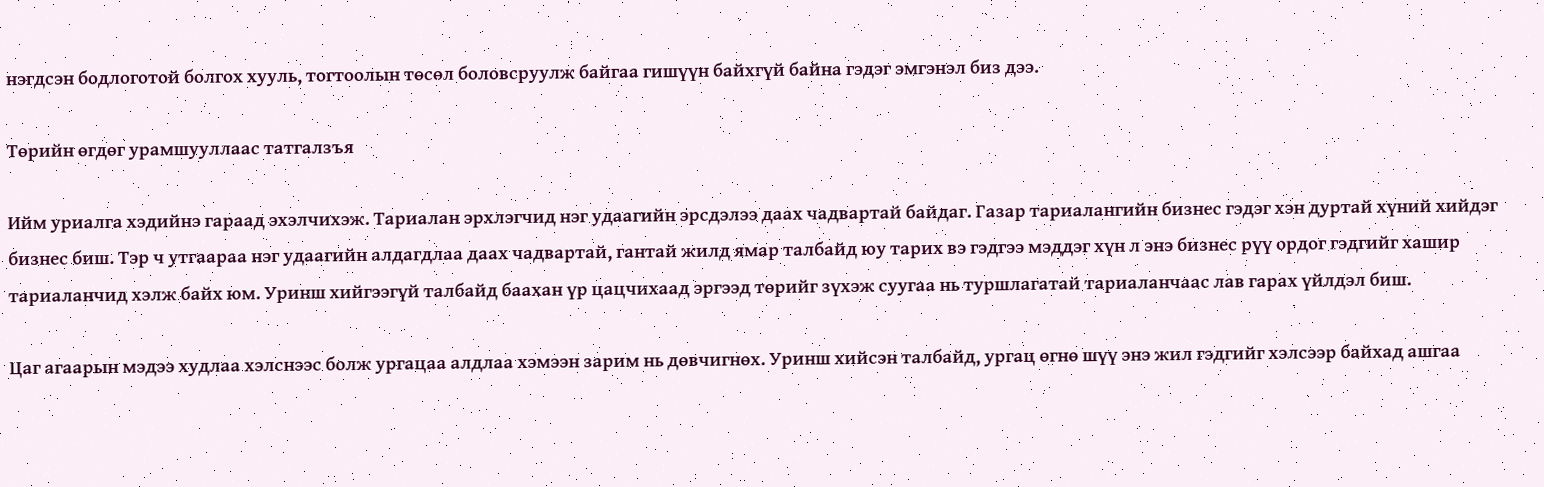нэгдсэн бодлоготой болгох хууль, тогтоолын төсөл боловсруулж байгаа гишүүн байхгүй байна гэдэг эмгэнэл биз дээ.

Төрийн өгдөг урамшууллаас татгалзъя

Ийм уриалга хэдийнэ гараад эхэлчихэж. Тариалан эрхлэгчид нэг удаагийн эрсдэлээ даах чадвартай байдаг. Газар тариалангийн бизнес гэдэг хэн дуртай хүний хийдэг бизнес биш. Тэр ч утгаараа нэг удаагийн алдагдлаа даах чадвартай, гантай жилд ямар талбайд юу тарих вэ гэдгээ мэддэг хүн л энэ бизнес рүү ордог гэдгийг хашир тариаланчид хэлж байх юм. Уринш хийгээгүй талбайд баахан үр цацчихаад эргээд төрийг зүхэж суугаа нь туршлагатай тариаланчаас лав гарах үйлдэл биш.

Цаг агаарын мэдээ худлаа хэлснээс болж ургацаа алдлаа хэмээн зарим нь дөвчигнөх. Уринш хийсэн талбайд, ургац өгнө шүү энэ жил гэдгийг хэлсээр байхад ашгаа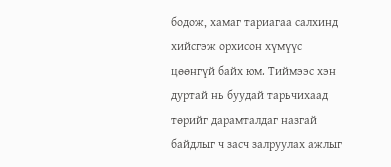бодож, хамаг тариагаа салхинд хийсгэж орхисон хүмүүс цөөнгүй байх юм. Тиймээс хэн дуртай нь буудай тарьчихаад төрийг дарамталдаг назгай байдлыг ч засч залруулах ажлыг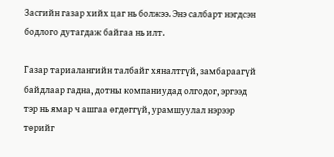Засгийн газар хийх цаг нь болжээ. Энэ салбарт нэгдсэн бодлого дутагдаж байгаа нь илт.

Газар тариалангийн талбайг хяналтгүй, замбараагүй байдлаар гадна, дотны компаниудад олгодог, эргээд тэр нь ямар ч ашгаа өгдөггүй, урамшуулал нэрээр төрийг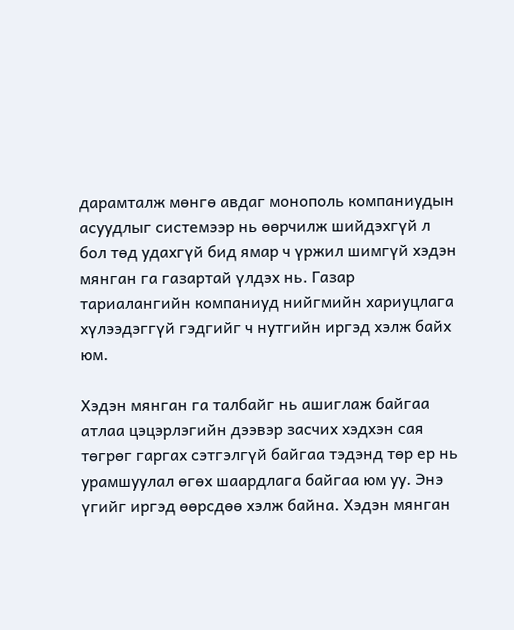дарамталж мөнгө авдаг монополь компаниудын асуудлыг системээр нь өөрчилж шийдэхгүй л бол төд удахгүй бид ямар ч үржил шимгүй хэдэн мянган га газартай үлдэх нь. Газар тариалангийн компаниуд нийгмийн хариуцлага хүлээдэггүй гэдгийг ч нутгийн иргэд хэлж байх юм.

Хэдэн мянган га талбайг нь ашиглаж байгаа атлаа цэцэрлэгийн дээвэр засчих хэдхэн сая төгрөг гаргах сэтгэлгүй байгаа тэдэнд төр ер нь урамшуулал өгөх шаардлага байгаа юм уу. Энэ үгийг иргэд өөрсдөө хэлж байна. Хэдэн мянган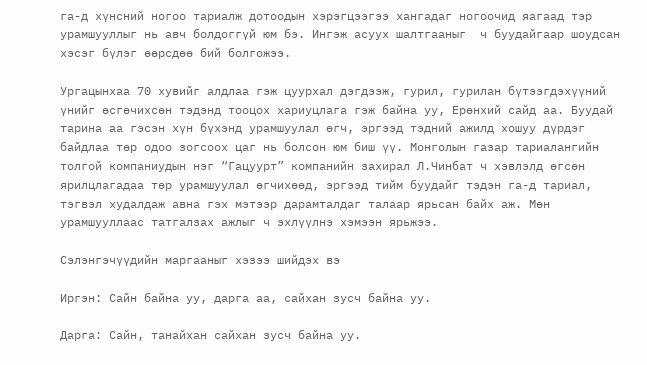га-д хүнсний ногоо тариалж дотоодын хэрэгцээгээ хангадаг ногоочид яагаад тэр урамшууллыг нь авч болдоггүй юм бэ. Ингэж асуух шалтгааныг  ч буудайгаар шоудсан хэсэг бүлэг өөрсдөө бий болгожээ.

Ургацынхаа 70 хувийг алдлаа гэж цуурхал дэгдээж, гурил, гурилан бүтээгдэхүүний үнийг өсгөчихсөн тэдэнд тооцох хариуцлага гэж байна уу, Ерөнхий сайд аа. Буудай тарина аа гэсэн хүн бүхэнд урамшуулал өгч, эргээд тэдний ажилд хошуу дүрдэг байдлаа төр одоо зогсоох цаг нь болсон юм биш үү. Монголын газар тариалангийн толгой компаниудын нэг “Гацуурт” компанийн захирал Л.Чинбат ч хэвлэлд өгсөн ярилцлагадаа төр урамшуулал өгчихөөд, эргээд тийм буудайг тэдэн га-д тариал, тэгвэл худалдаж авна гэх мэтээр дарамталдаг талаар ярьсан байх аж. Мөн урамшууллаас татгалзах ажлыг ч эхлүүлнэ хэмээн ярьжээ.

Сэлэнгэчүүдийн маргааныг хэзээ шийдэх вэ

Иргэн: Сайн байна уу, дарга аа, сайхан зусч байна уу.

Дарга: Сайн, танайхан сайхан зусч байна уу.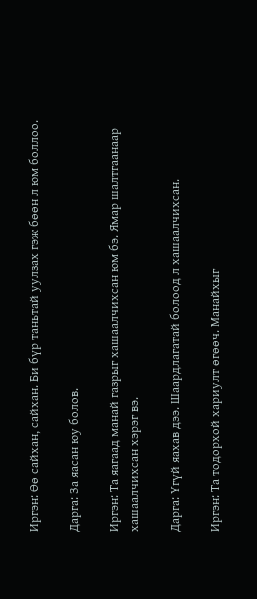Иргэн: Өө сайхан, сайхан. Би бүр таньтай уулзах гэж бөөн л юм боллоо.

Дарга: За яасан юу болов.

Иргэн: Та яагаад манай газрыг хашаалчихсан юм бэ. Ямар шалтгаанаар хашаалчихсан хэрэг вэ.

Дарга: Үгүй яахав дээ. Шаардлагатай болоод л хашаалчихсан.

Иргэн: Та тодорхой хариулт өгөөч. Манайхыг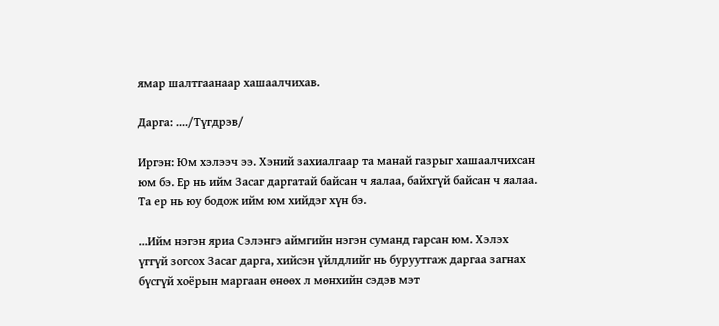ямар шалтгаанаар хашаалчихав.

Дарга: ..../Түгдрэв/

Иргэн: Юм хэлээч ээ. Хэний захиалгаар та манай газрыг хашаалчихсан юм бэ. Ер нь ийм Засаг даргатай байсан ч яалаа, байхгүй байсан ч яалаа. Та ер нь юу бодож ийм юм хийдэг хүн бэ.

...Ийм нэгэн яриа Сэлэнгэ аймгийн нэгэн суманд гарсан юм. Хэлэх үггүй зогсох Засаг дарга, хийсэн үйлдлийг нь буруутгаж даргаа загнах бүсгүй хоёрын маргаан өнөөх л мөнхийн сэдэв мэт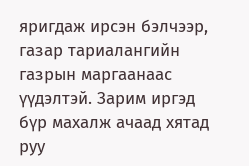яригдаж ирсэн бэлчээр, газар тариалангийн газрын маргаанаас үүдэлтэй. Зарим иргэд бүр махалж ачаад хятад руу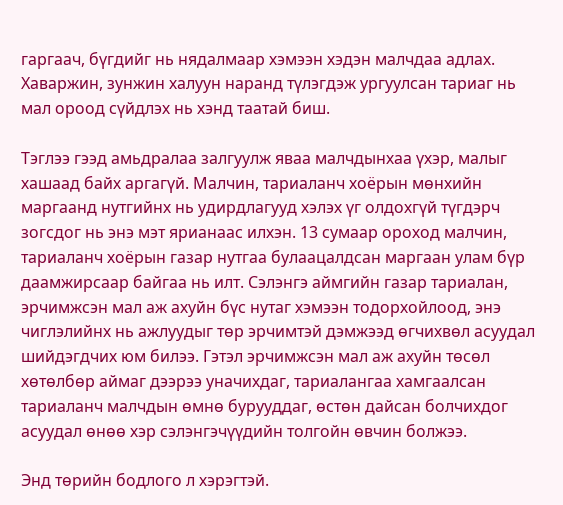гаргаач, бүгдийг нь нядалмаар хэмээн хэдэн малчдаа адлах. Хаваржин, зунжин халуун наранд түлэгдэж ургуулсан тариаг нь мал ороод сүйдлэх нь хэнд таатай биш.

Тэглээ гээд амьдралаа залгуулж яваа малчдынхаа үхэр, малыг хашаад байх аргагүй. Малчин, тариаланч хоёрын мөнхийн маргаанд нутгийнх нь удирдлагууд хэлэх үг олдохгүй түгдэрч зогсдог нь энэ мэт ярианаас илхэн. 13 сумаар ороход малчин, тариаланч хоёрын газар нутгаа булаацалдсан маргаан улам бүр даамжирсаар байгаа нь илт. Сэлэнгэ аймгийн газар тариалан, эрчимжсэн мал аж ахуйн бүс нутаг хэмээн тодорхойлоод, энэ чиглэлийнх нь ажлуудыг төр эрчимтэй дэмжээд өгчихвөл асуудал шийдэгдчих юм билээ. Гэтэл эрчимжсэн мал аж ахуйн төсөл хөтөлбөр аймаг дээрээ уначихдаг, тариалангаа хамгаалсан тариаланч малчдын өмнө бурууддаг, өстөн дайсан болчихдог асуудал өнөө хэр сэлэнгэчүүдийн толгойн өвчин болжээ.

Энд төрийн бодлого л хэрэгтэй.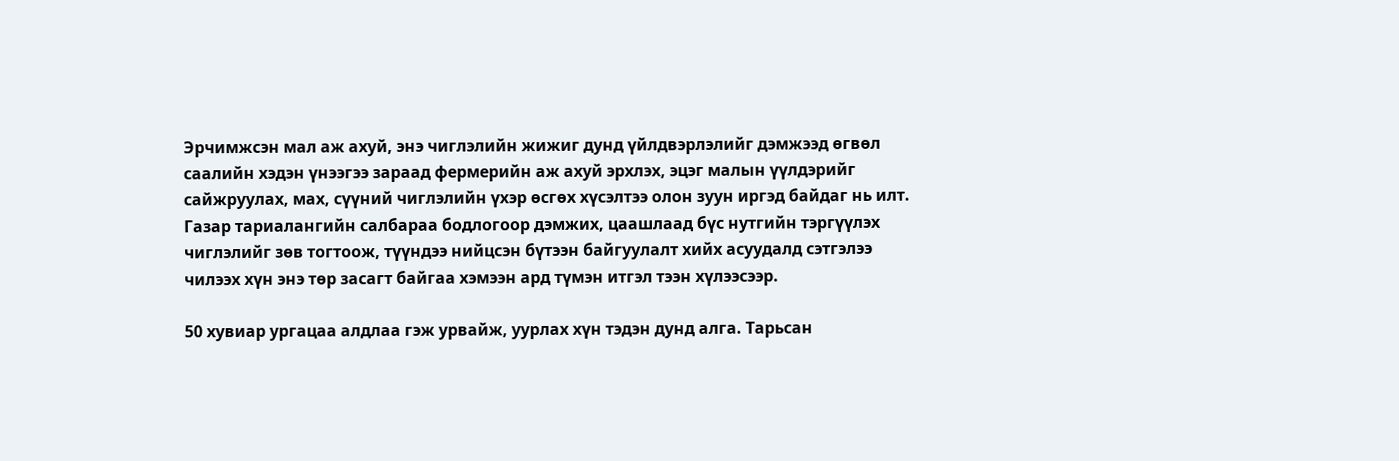Эрчимжсэн мал аж ахуй, энэ чиглэлийн жижиг дунд үйлдвэрлэлийг дэмжээд өгвөл саалийн хэдэн үнээгээ зараад фермерийн аж ахуй эрхлэх, эцэг малын үүлдэрийг сайжруулах, мах, сүүний чиглэлийн үхэр өсгөх хүсэлтээ олон зуун иргэд байдаг нь илт. Газар тариалангийн салбараа бодлогоор дэмжих, цаашлаад бүс нутгийн тэргүүлэх чиглэлийг зөв тогтоож, түүндээ нийцсэн бүтээн байгуулалт хийх асуудалд сэтгэлээ чилээх хүн энэ төр засагт байгаа хэмээн ард түмэн итгэл тээн хүлээсээр.

50 хувиар ургацаа алдлаа гэж урвайж, уурлах хүн тэдэн дунд алга. Тарьсан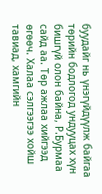буудайг нь үнэгүйдүүлж байгаа төрийн бодлогод ундууцах хүн бишгүй олон байна, Р.Бурмаа сайд аа. Төр ажлаа хийгээд өгөөч. Халаа сэлгээгээ хойш тавиад, хамгийн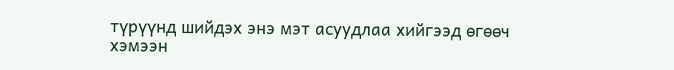түрүүнд шийдэх энэ мэт асуудлаа хийгээд өгөөч хэмээн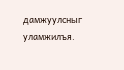дамжуулсныг уламжилъя.